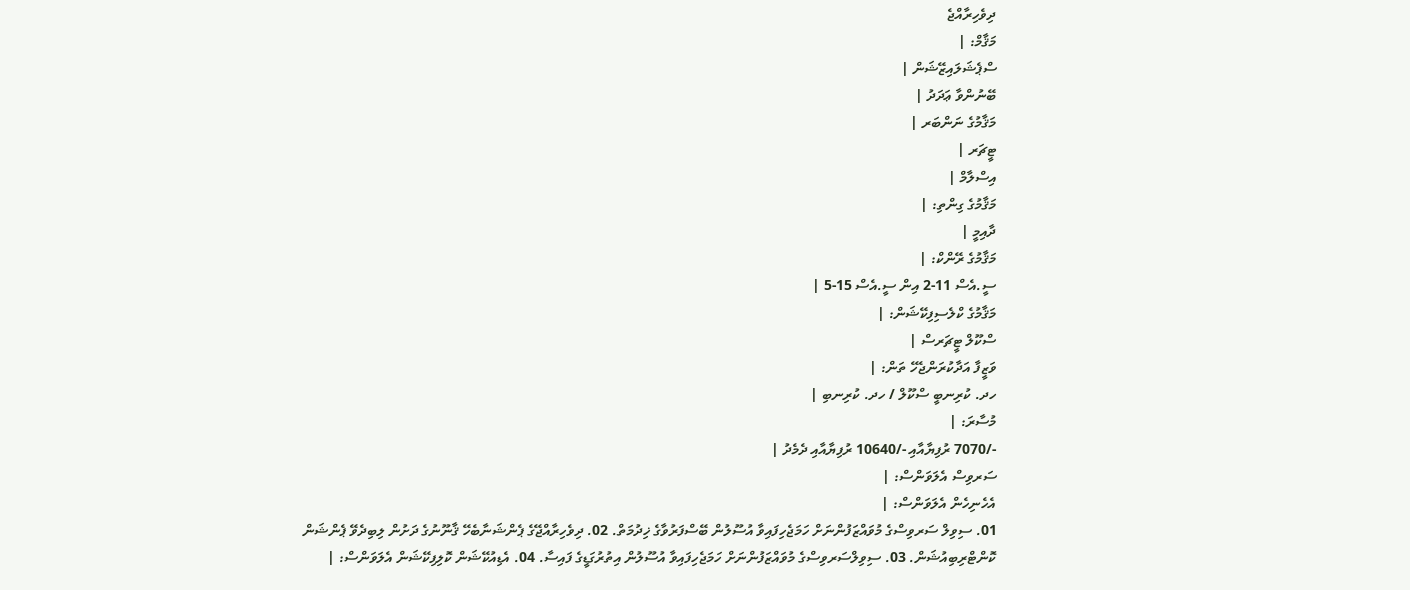ދިވެހިރާއްޖެ
މަޤާމް: |
ސްޕެޝަލައިޒޭޝަން |
ބޭނުންވާ ޢަދަދު |
މަޤާމުގެ ނަންބަރ |
ޓީޗަރ |
އިސްލާމް |
މަޤާމުގެ ގިންތި: |
ދާއިމީ |
މަޤާމުގެ ރޭންކް: |
ސީ.އެސް 11-2 އިން ސީ.އެސް 15-5 |
މަޤާމުގެ ކްލެސިފިކޭޝަން: |
ސްކޫލް ޓީޗަރސް |
ވަޒީފާ އަދާކުރަންޖެހޭ ތަން: |
ހދ. ކުރިނބީ ސްކޫލް / ހދ. ކުރިނބި |
މުސާރަ: |
-/7070 ރުފިޔާއާއި -/10640 ރުފިޔާއާއި ދެމެދު |
ސަރވިސް އެލަވަންސް: |
އެހެނިހެން އެލަވަންސް: |
01. ސިވިލް ސަރވިސްގެ މުވައްޒަފުންނަށް ހަމަޖެހިފައިވާ އުސޫލުން ބޭސްފަރުވާގެ ޚިދުމަތް. 02. ދިވެހިރާއްޖޭގެ ޕެންޝަނާބެހޭ ޤާނޫނުގެ ދަށުން ލިބިދެވޭ ޕެންޝަން ކޮންޓްރިބިއުޝަން. 03. ސިވިލްސަރވިސްގެ މުވައްޒަފުންނަށް ހަމަޖެހިފައިވާ އުސޫލުން އިތުރުގަޑީގެ ފައިސާ. 04. އެޑިއުކޭޝަން ކޮލިފިކޭޝަން އެލަވަންސް: |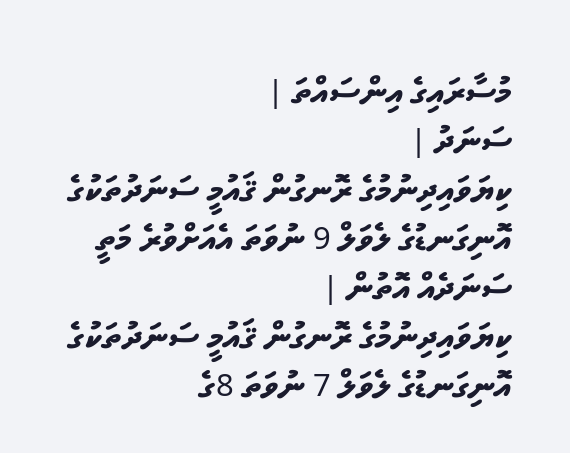މުސާރައިގެ އިންސައްތަ |
ސަނަދު |
ކިޔަވައިދިނުމުގެ ރޮނގުން ޤައުމީ ސަނަދުތަކުގެ އޮނިގަނޑުގެ ލެވަލް 9 ނުވަތަ އެއަށްވުރެ މަތީ ސަނަދެއް އޮތުން |
ކިޔަވައިދިނުމުގެ ރޮނގުން ޤައުމީ ސަނަދުތަކުގެ އޮނިގަނޑުގެ ލެވަލް 7 ނުވަތަ 8ގެ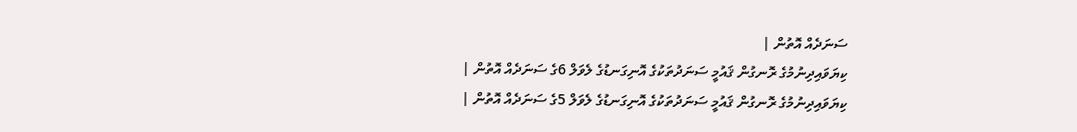ސަނަދެއް އޮތުން |
ކިޔަވައިދިނުމުގެ ރޮނގުން ޤައުމީ ސަނަދުތަކުގެ އޮނިގަނޑުގެ ލެވަލް 6ގެ ސަނަދެއް އޮތުން |
ކިޔަވައިދިނުމުގެ ރޮނގުން ޤައުމީ ސަނަދުތަކުގެ އޮނިގަނޑުގެ ލެވަލް 5ގެ ސަނަދެއް އޮތުން |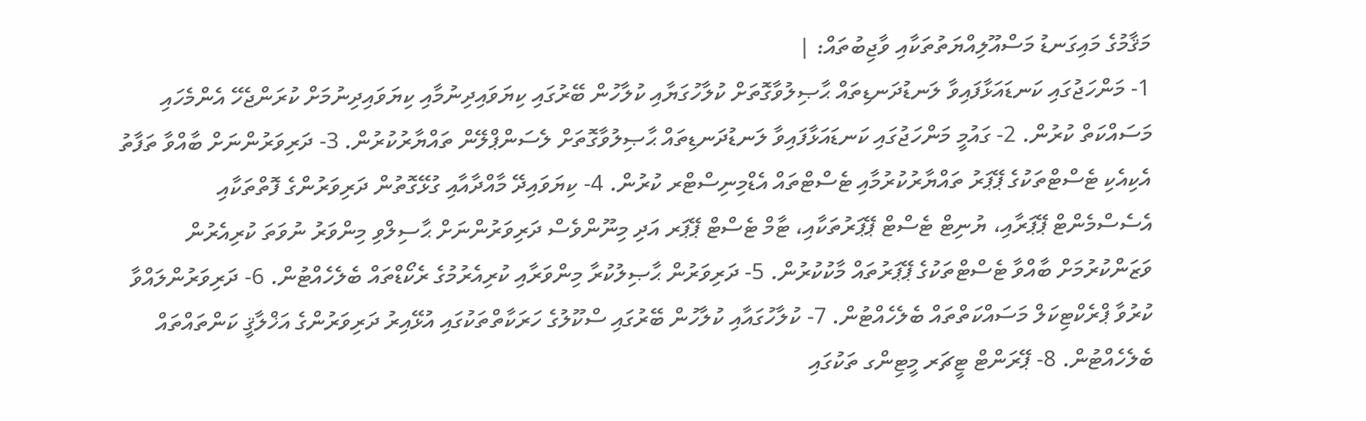މަޤާމުގެ މައިގަނޑު މަސްއޫލިއްޔަތުތަކާއި ވާޖިބުތައް: |
1- މަންހަޖުގައި ކަނޑައަޅާފައިވާ ލަނޑުދަނޑިތައް ޙާޞިލުވާގޮތަށް ކުލާހުގަޔާއި ކުލާހުން ބޭރުގައި ކިޔަވައިދިނުމާއި ކިޔަވައިދިނުމަށް ކުރަންޖެހޭ އެންމެހައި މަސައްކަތް ކުރުން. 2- ގައުމީ މަންހަޖުގައި ކަނޑައަޅާފައިވާ ލަނޑުދަނޑިތައް ޙާޞިލުވާގޮތަށް ލެސަންޕްލޭން ތައްޔާރުކުރުން. 3- ދަރިވަރުންނަށް ބާއްވާ ތަފާތު އެކިއެކި ޓެސްޓްތަކުގެ ޕޭޕަރު ތައްޔާރުކުރުމާއި ޓެސްޓްތައް އެޑްމިނިސްޓްރ ކުރުން. 4- ކިޔަވައިދޭ މާއްދާއާއި ގުޅޭގޮތުން ދަރިވަރުންގެ ފޮތްތަކާއި އެސެސްމެންޓް ޕޭޕަރާއި، ޔުނިޓް ޓެސްޓް ޕޭޕަރުތަކާއި، ޓާމް ޓެސްޓް ޕޭޕަރ އަދި މިނޫންވެސް ދަރިވަރުންނަށް ޙާސިލްވި މިންވަރު ނުވަތަ ކުރިއެރުން ވަޒަންކުރުމަށް ބާއްވާ ޓެސްޓްތަކުގެ ޕޭޕަރުތައް މާކުކުރުން. 5- ދަރިވަރުން ޙާޞިލުކުރާ މިންވަރާއި ކުރިއެރުމުގެ ރެކޯޑްތައް ބެލެހެއްޓުން. 6- ދަރިވަރުންލައްވާ ކުރުވާ ޕްރެކްޓިކަލް މަސައްކަތްތައް ބެލެހެއްޓުން. 7- ކުލާހުގައާއި ކުލާހުން ބޭރުގައި ސްކޫލުގެ ހަރަކާތްތަކުގައި އުޅޭއިރު ދަރިވަރުންގެ އަޚްލާޤީ ކަންތައްތައް ބެލެހެއްޓުން. 8- ޕޭރަންޓް ޓީޗަރ މީޓިންގ ތަކުގައި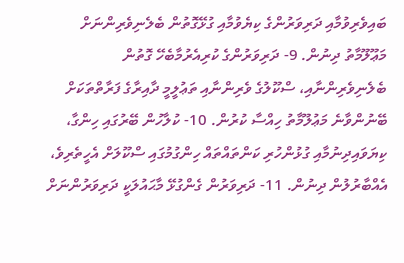ބައިވެރިވުމާއި ދަރިވަރުންގެ ކިޔެވުމާއި ގުޅޭގޮތުން ބެލެނިވެރިންނަށް މަޢޫލޫމާތު ދިނުން. 9- ދަރިވަރުންގެ ކުރިއެރުމާބެހޭ ގޮތުން ބެލެނިވެރިންނާއި، ސްކޫލުގެ ވެރިންނާއި ތަޢުލީމީ ދާއިރާގެ ފަރާތްތަކަށް ބޭނުންވާނެ މަޢުލޫމާތު ހިއްސާ ކުރުން. 10- ކުލާހުން ބޭރުގައި ހިންގާ، ކިޔަވައިދިނުމާއި ގުޅުންހުރި ކަންތައްތައް ހިންގުމުގައި ސްކޫލަށް އެހީތެރިވެ، އެއްބާރުލުން ދިނުން. 11- ދަރިވަރުން ގެންގުޅޭ މާޙައުލަކީ ދަރިވަރުންނަށް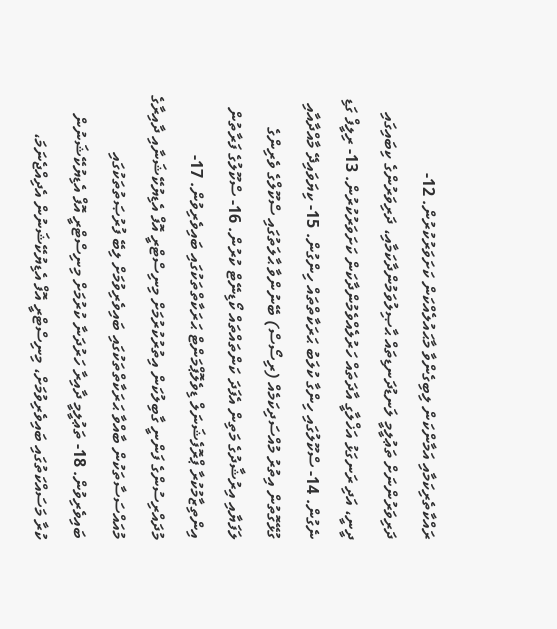ރައްކާތެރިކަމާއި އަމާންކަން ލިބިގެންވާ މާޙައުލެއްކަން ކަށަވަރުކުރުން. 12- ދަރިވަރުންނަށް ތަޢުލީމީ ލަނޑުދަނޑިތައް ޙާޞިލުވަމުންދާކަމާއި، ދަރިވަރުންގެ ކިބައިގައި ދީނީ، އަދި ރަނގަޅު އަޚްލާގީ އާދަތައް ހަރުލެއްވެމުންދާކަން ކަށަވަރުކުރުން. 13- ރިލީފް ގަޑި ނެގުން. 14- ސްކޫލުގައި ހިންގާ ކުލަބު ޙަރަކާތްތައް ހިންގުން. 15- ކިޔަވައިދޭ މާއްދާއާއި ގުޅޭގޮތުން އިތުރު މުއްސަދިކަމެއް (ރިސޯސް) ބޭނުންވާ ޙާލަތުގައި ސްކޫލްގެ ވެރިންގެ ލަފަޔާއި އިރުޝާދުގެ މަތިން އެފަދަ ކަންތައްތައް ކޯޑިނޭޓް ކުރުން. 16- ސްކޫލުގެ ފަރާތުން އިންތިޒާމުކުރާ ޕްރޮފެޝަނަލް ޑިވެލޮޕްމަންޓް ޙަރަކާތްތަކުގައި ބައިވެރިވުން. 17- މުދައްރިސުންގެ ފަންނީ ގާބިލުކަން އިތުރުކުރުމަށް މިނިސްޓްރީ އޮފް އެޑިޔުކޭޝަނާއި ދާއިރާގެ މުއައްސަސާތަކުން ބާއްވާ ޙަރަކާތްތަކުގައި ބައިވެރިވުމަށް ލިބޭ ފުރުޞަތުތަކުގައި ބައިވެރިވުން. 18- ތަޢުލީމީ ދާއިރާ ހަރުދަނާ ކުރުމަށް މިނިސްޓްރީ އޮފް އެޑިޔުކޭޝަނުން ކުރާ މަސައްކަތުގައި ބައިވެރިވުމަށް، މިނިސްޓްރީ އޮފް އެޑިޔުކޭޝަނުން އެދިއްޖެނަމަ،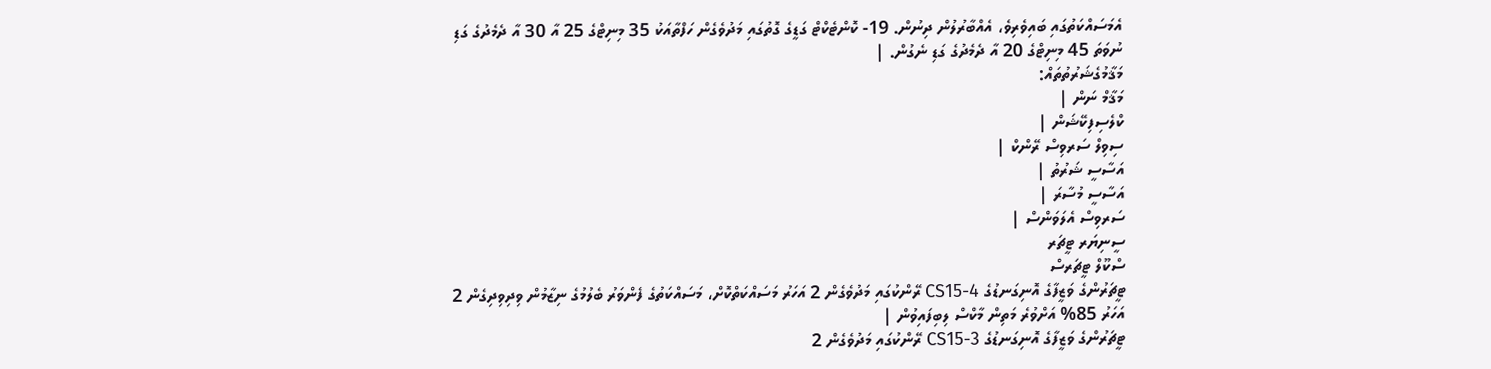އެމަސައްކަތުގައި ބައިވެރިވެ، އެއްބާރުލުން ދިނުން. 19- ކޮންޓެކްޓް ގަޑީގެ ގޮތުގައި މަދުވެގެން ހަފްތާއަކު 35 މިނިޓްގެ 25 އާ 30 އާ ދެމެދުގެ ގަޑި ނުވަތަ 45 މިނިޓްގެ 20 އާ ދެމެދުގެ ގަޑި ނެގުން. |
މަޤާމުގެޝަރުތުތައް:
މަޤާމް ނަން |
ކްލެސިފިކޭޝަން |
ސިވިލް ސަރވިސް ރޭންކް |
އަސާސީ ޝަރުތު |
އަސާސީ މުސާރަ |
ސަރވިސް އެލަވަންސް |
ސީނިޔަރ ޓީޗަރ
ސްކޫލް ޓީޗަރސް
ޓީޗަރުންގެ ވަޒީފާގެ އޮނިގަނޑުގެ CS15-4 ރޭންކުގައި މަދުވެގެން 2 އަހަރު މަސައްކަތްކޮށް، މަސައްކަތުގެ ފެންވަރު ބެލުމުގެ ނިޒާމުން ވިދިވިދިގެން 2 އަހަރު 85% އަށްވުރެ މަތިން މާކްސް ލިބިފައިވުން |
ޓީޗަރުންގެ ވަޒީފާގެ އޮނިގަނޑުގެ CS15-3 ރޭންކުގައި މަދުވެގެން 2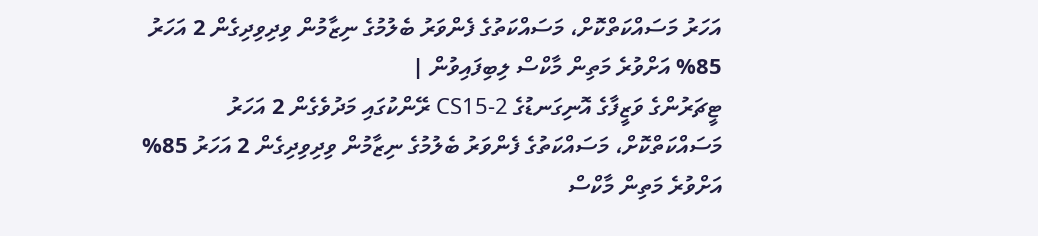އަހަރު މަސައްކަތްކޮށް، މަސައްކަތުގެ ފެންވަރު ބެލުމުގެ ނިޒާމުން ވިދިވިދިގެން 2 އަހަރު 85% އަށްވުރެ މަތިން މާކްސް ލިބިފައިވުން |
ޓީޗަރުންގެ ވަޒީފާގެ އޮނިގަނޑުގެ CS15-2 ރޭންކުގައި މަދުވެގެން 2 އަހަރު މަސައްކަތްކޮށް، މަސައްކަތުގެ ފެންވަރު ބެލުމުގެ ނިޒާމުން ވިދިވިދިގެން 2 އަހަރު 85% އަށްވުރެ މަތިން މާކްސް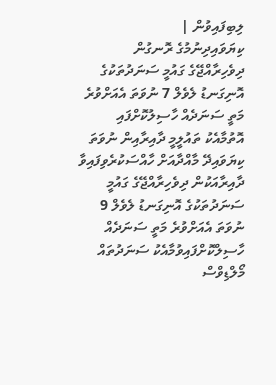ލިބިފައިވުން |
ކިޔަވައިދިނުމުގެ ރޮނގުން ދިވެހިރާއްޖޭގެ ގައުމީ ސަނަދުތަކުގެ އޮނިގަނޑު ލެވެލް 7 ނުވަތަ އެއަށްވުރެ މަތީ ސަނަދެއް ހާސިލުކޮށްފައި އޮތުމާއެކު ތައުލީމީ ދާއިރާއިން ނުވަތަ ކިޔަވައިދޭ މާއްދާއަށް ހާއްސަކުރެވިފައިވާ ދާއިރާއަކުން ދިވެހިރާއްޖޭގެ ގައުމީ ސަނަދުތަކުގެ އޮނިގަނޑު ލެވެލް 9 ނުވަތަ އެއަށްވުރެ މަތީ ސަނަދެއް ހާސިލްކޮށްފައިވުމާއެކު ސަނަދުތައް މޯލްޑިވްސް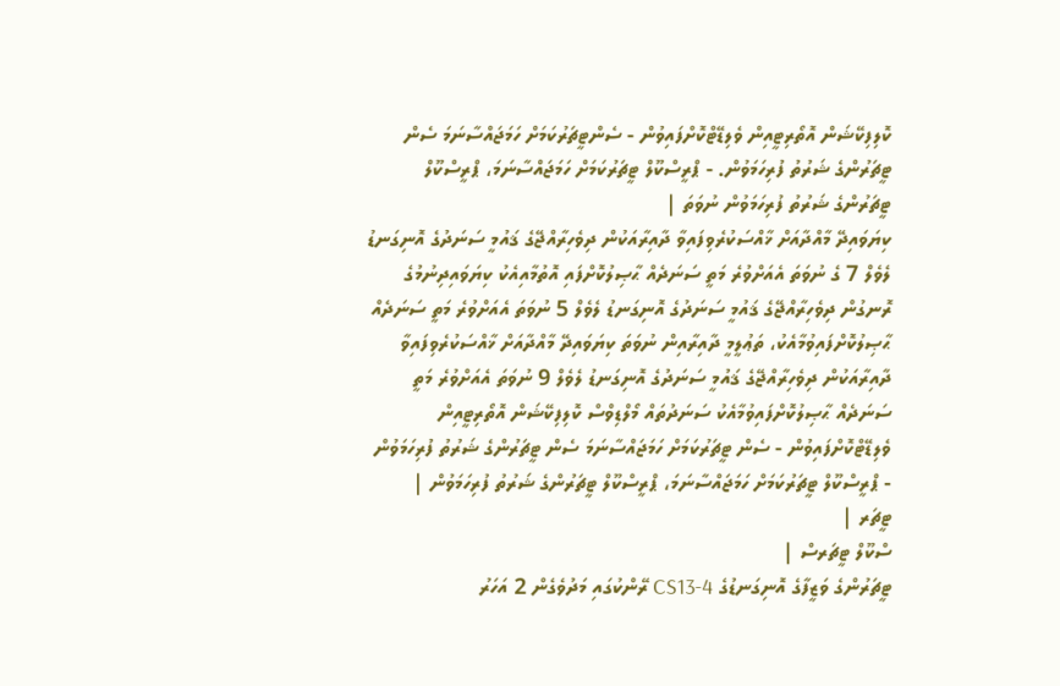ކޮލިފިކޭޝަން އޮތޯރިޓީއިން ވެލިޑޭޓްކޮށްފައިވުން - ސެންޓީޗަރުކަމަށް ހަމަޖައްސާނަމަ ސެން ޓީޗަރުންގެ ޝަރުތު ފުރިހަމަވުން. - ޕްރީސްކޫލް ޓީޗަރުކަމަށް ހަމަޖައްސާނަމަ، ޕްރީސްކޫލް ޓީޗަރުންގެ ޝަރުތު ފުރިހަމަވުން ނުވަތަ |
ކިޔަވައިދޭ މާއްދާއަށް ޚާއްސަކުރެވިފައިވާ ދާއިރާއަކުން ދިވެހިރާއްޖޭގެ ޤައުމީ ސަނަދުގެ އޮނިގަނޑު ލެވެލް 7 ގެ ނުވަތަ އެއަށްވުރެ މަތީ ސަނަދެއް ޙާޞިލުކޮށްފައި އޮތުމާއިއެކު ކިޔަވައިދިނުމުގެ ރޮނގުން ދިވެހިރާއްޖޭގެ ޤައުމީ ސަނަދުގެ އޮނިގަނޑު ލެވެލް 5 ނުވަތަ އެއަށްވުރެ މަތީ ސަނަދެއް ޙާޞިލުކޮށްފައިވުމާއެކު، ތަޢުލީމީ ދާއިރާއިން ނުވަތަ ކިޔަވައިދޭ މާއްދާއަށް ޚާއްސަކުރެވިފައިވާ ދާއިރާއަކުން ދިވެހިރާއްޖޭގެ ޤައުމީ ސަނަދުގެ އޮނިގަނޑު ލެވެލް 9 ނުވަތަ އެއަށްވުރެ މަތީ ސަނަދެއް ޙާޞިލުކޮށްފައިވުމާއެކު ސަނަދުތައް މޯލްޑިވްސް ކޮލިފިކޭޝަން އޮތޯރިޓީއިން ވެލިޑޭޓްކޮށްފައިވުން - ސެން ޓީޗަރުކަމަށް ހަމަޖައްސާނަމަ ސެން ޓީޗަރުންގެ ޝަރުތު ފުރިހަމަވުން - ޕްރީސްކޫލް ޓީޗަރުކަމަށް ހަމަޖައްސާނަމަ، ޕްރީސްކޫލް ޓީޗަރުންގެ ޝަރުތު ފުރިހަމަވުން |
ޓީޗަރ |
ސްކޫލް ޓީޗަރސް |
ޓީޗަރުންގެ ވަޒީފާގެ އޮނިގަނޑުގެ CS13-4 ރޭންކުގައި މަދުވެގެން 2 އަހަރު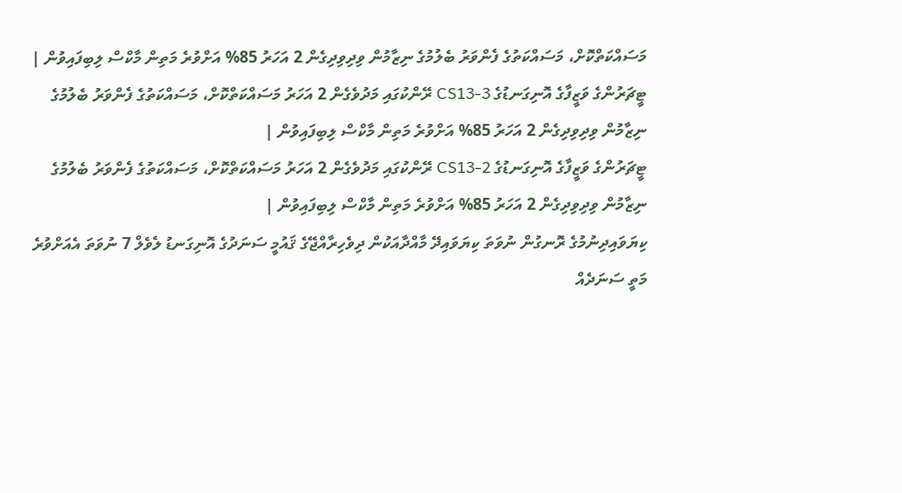މަސައްކަތްކޮށް، މަސައްކަތުގެ ފެންވަރު ބެލުމުގެ ނިޒާމުން ވިދިވިދިގެން 2 އަހަރު 85% އަށްވުރެ މަތިން މާކްސް ލިބިފައިވުން |
ޓީޗަރުންގެ ވަޒީފާގެ އޮނިގަނޑުގެ CS13-3 ރޭންކުގައި މަދުވެގެން 2 އަހަރު މަސައްކަތްކޮށް، މަސައްކަތުގެ ފެންވަރު ބެލުމުގެ ނިޒާމުން ވިދިވިދިގެން 2 އަހަރު 85% އަށްވުރެ މަތިން މާކްސް ލިބިފައިވުން |
ޓީޗަރުންގެ ވަޒީފާގެ އޮނިގަނޑުގެ CS13-2 ރޭންކުގައި މަދުވެގެން 2 އަހަރު މަސައްކަތްކޮށް، މަސައްކަތުގެ ފެންވަރު ބެލުމުގެ ނިޒާމުން ވިދިވިދިގެން 2 އަހަރު 85% އަށްވުރެ މަތިން މާކްސް ލިބިފައިވުން |
ކިޔަވައިދިނުމުގެ ރޮނގުން ނުވަތަ ކިޔަވައިދޭ މާއްދާއަކުން ދިވެހިރާއްޖޭގެ ޤައުމީ ސަނަދުގެ އޮނިގަނޑު ލެވެލް 7 ނުވަތަ އެއަށްވުރެ މަތީ ސަނަދެއް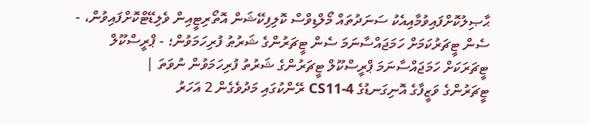ޙާޞިލުކޮށްފައިވުމާއިއެކު ސަނަދުތައް މޯލްޑިވްސް ކޮލިފިކޭޝަން އޮތޯރިޓީއިން ވެލިޑޭޓްކޮށްފައިވުން، - ސެން ޓީޗަރުކަމަށް ހަމަޖައްސާނަމަ ސެން ޓީޗަރުންގެ ޝަރުޠު ފުރިހަމަވުން؛ - ޕްރީސްކޫލް ޓީޗަރަކަށް ހަމަޖައްސާނަމަ ޕްރީސްކޫލް ޓީޗަރުންގެ ޝަރުތު ފުރިހަމަވުން ނުވަތަ |
ޓީޗަރުންގެ ވަޒީފާގެ އޮނިގަނޑުގެ CS11-4 ރޭންކުގައި މަދުވެގެން 2 އަހަރު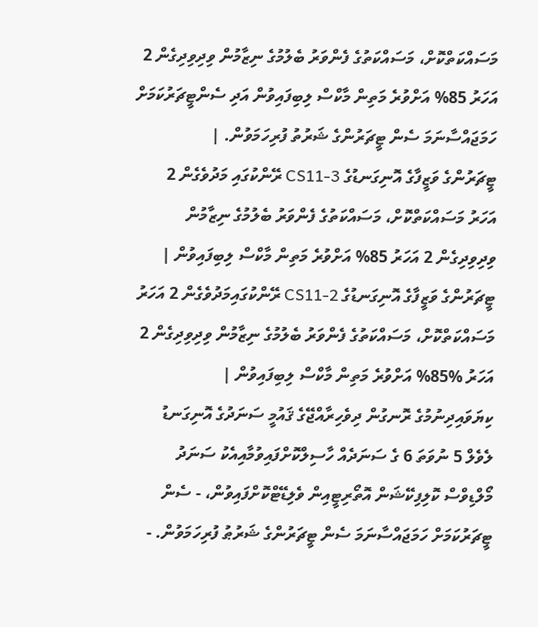މަސައްކަތްކޮށް، މަސައްކަތުގެ ފެންވަރު ބެލުމުގެ ނިޒާމުން ވިދިވިދިގެން 2 އަހަރު 85% އަށްވުރެ މަތިން މާކްސް ލިބިފައިވުން އަދި ސެންޓީޗަރުކަމަށް ހަމަޖައްސާނަމަ ސެން ޓީޗަރުންގެ ޝަރުތު ފުރިހަމަވުން. |
ޓީޗަރުންގެ ވަޒީފާގެ އޮނިގަނޑުގެ CS11-3 ރޭންކުގައި މަދުވެގެން 2 އަހަރު މަސައްކަތްކޮށް، މަސައްކަތުގެ ފެންވަރު ބެލުމުގެ ނިޒާމުން ވިދިވިދިގެން 2 އަހަރު 85% އަށްވުރެ މަތިން މާކްސް ލިބިފައިވުން |
ޓީޗަރުންގެ ވަޒީފާގެ އޮނިގަނޑުގެ CS11-2 ރޭންކުގައިމަދުވެގެން 2 އަހަރު މަސައްކަތްކޮށް، މަސައްކަތުގެ ފެންވަރު ބެލުމުގެ ނިޒާމުން ވިދިވިދިގެން 2 އަހަރު %85% އަށްވުރެ މަތިން މާކްސް ލިބިފައިވުން |
ކިޔަވައިދިނުމުގެ ރޮނގުން ދިވެހިރާއްޖޭގެ ޤައުމީ ސަނަދުގެ އޮނިގަނޑު ލެވެލް 5 ނުވަތަ 6 ގެ ސަނަދެއް ހާސިލްކޮށްފައިވުމާއިއެކު ސަނަދު މޯލްޑިވްސް ކޮލިފިކޭޝަން އޮތޯރިޓީއިން ވެލިޑޭޓްކޮށްފައިވުން، - ސެން ޓީޗަރުކަމަށް ހަމަޖައްސާނަމަ ސެން ޓީޗަރުންގެ ޝަރުޠު ފުރިހަމަވުން. -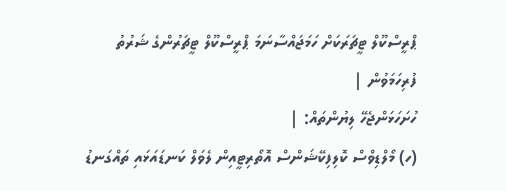ޕްރީސްކޫލް ޓީޗަރަކަށް ހަމަޖައްސާނަމަ ޕްރީސްކޫލް ޓީޗަރުންގެ ޝަރުތު ފުރިހަމަވުން |
ހުށަހަޅަންޖެހޭ ލިޔުންތައް: |
(ހ) މޯލްޑިވްސް ކޮލިފިކޭޝަންސް އޮތޯރިޓީއިން ލެވަލް ކަނޑައަޅައި ތައްގަނޑު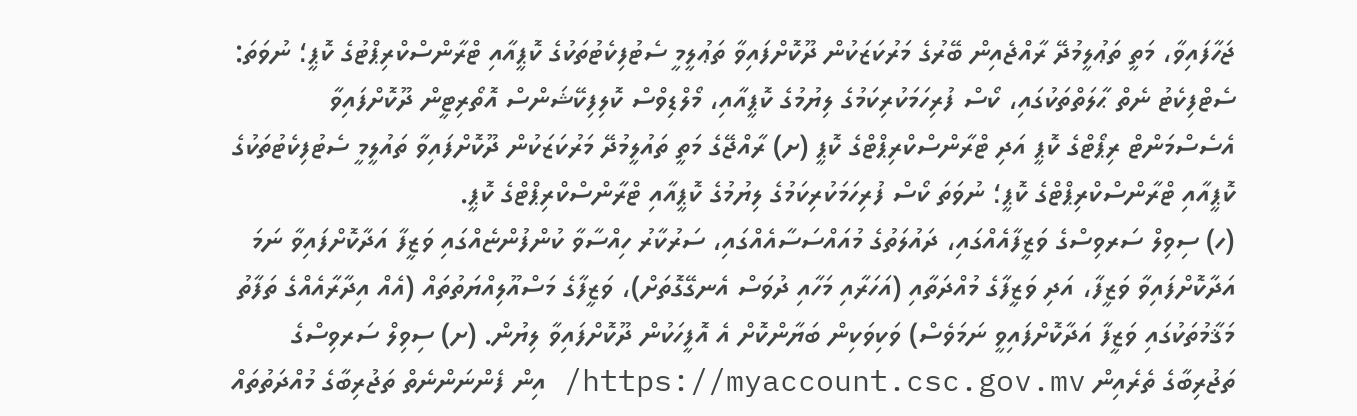ޖަހާފައިވާ، މަތީ ތަޢުލީމުދޭ ރާއްޖެއިން ބޭރުގެ މަރުކަޒަކުން ދޫކޮށްފައިވާ ތަޢުލީމީ ސެޓުފިކެޓުތަކުގެ ކޮޕީއާއި ޓްރާންސްކްރިޕްޓުގެ ކޮޕީ؛ ނުވަތަ: ސެޓްފިކެޓު ނެތް ޙާލަތްތަކުގައި، ކޯސް ފުރިހަމަކުރިކަމުގެ ލިޔުމުގެ ކޮޕީއާއި، މޯލްޑިވްސް ކޮލިފިކޭޝަންސް އޮތޯރިޓީން ދޫކޮށްފައިވާ އެސެސްމަންޓް ރިޕޯޓްގެ ކޮޕީ އަދި ޓްރާންސްކްރިޕްޓްގެ ކޮޕީ (ށ) ރާއްޖޭގެ މަތީ ތައުލީމުދޭ މަރުކަޒަކުން ދޫކޮށްފައިވާ ތައުލީމީ ސެޓުފިކެޓުތަކުގެ ކޮޕީއާއި ޓްރާންސްކްރިޕްޓްގެ ކޮޕީ؛ ނުވަތަ ކޯސް ފުރިހަމަކުރިކަމުގެ ލިޔުމުގެ ކޮޕީއާއި ޓްރާންސްކްރިޕްޓްގެ ކޮޕީ.
(ހ) ސިވިލް ސަރވިސްގެ ވަޒީފާއެއްގައި، ދައުލަތުގެ މުއައްސަސާއެއްގައި، ސަރުކާރު ހިއްސާވާ ކުންފުންޏެއްގައި ވަޒީފާ އަދާކޮށްފައިވާ ނަމަ އަދާކޮށްފައިވާ ވަޒީފާ، އަދި ވަޒީފާގެ މުއްދަތާއި (އަހަރާއި މަހާއި ދުވަސް އެނގޭގޮތަށް)، ވަޒީފާގެ މަސްއޫލިއްޔަތުތައް (އެއް އިދާރާއެއްގެ ތަފާތު މަޤާމުތަކުގައި ވަޒީފާ އަދާކޮށްފައިވީ ނަމަވެސް) ވަކިވަކިން ބަޔާންކޮށް އެ އޮފީހަކުން ދޫކޮށްފައިވާ ލިޔުން. (ށ) ސިވިލް ސަރވިސްގެ ތަޖުރިބާގެ ތެރެއިން https://myaccount.csc.gov.mv/ އިން ފެންނަންނެތް ތަޖުރިބާގެ މުއްދަތުތައް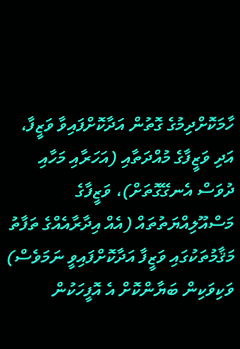ހާމަކޮށްދިމުގެ ގޮތުން އަދާކޮށްފައިވާ ވަޒީފާ، އަދި ވަޒީފާގެ މުއްދަތާއި (އަހަރާއި މަހާއި ދުވަސް އެނގޭގޮތަށް)، ވަޒީފާގެ މަސްއޫލިއްޔަތުތައް (އެއް އިދާރާއެއްގެ ތަފާތު މަޤާމުތަކުގައި ވަޒީފާ އަދާކޮށްފައިވީ ނަމަވެސް) ވަކިވަކިން ބަޔާންކޮށް އެ އޮފީހަކުން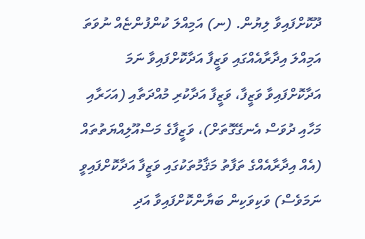ދޫކޮށްފައިވާ ލިޔުން. (ނ) އަމިއްލަ ކުންފުންޏެއް ނުވަތަ އަމިއްލަ އިދާރާއެއްގައި ވަޒީފާ އަދާކޮށްފައިވާ ނަމަ އަދާކޮށްފައިވާ ވަޒީފާ، ވަޒީފާ އަދާކުރި މުއްދަތާއި (އަހަރާއި މަހާއި ދުވަސް އެނގޭގޮތަށް)، ވަޒީފާގެ މަސްއޫލިއްޔަތުތައް (އެއް އިދާރާއެއްގެ ތަފާތު މަޤާމުތަކުގައި ވަޒީފާ އަދާކޮށްފައިވީ ނަމަވެސް) ވަކިވަކިން ބަޔާންކޮށްފައިވާ އަދި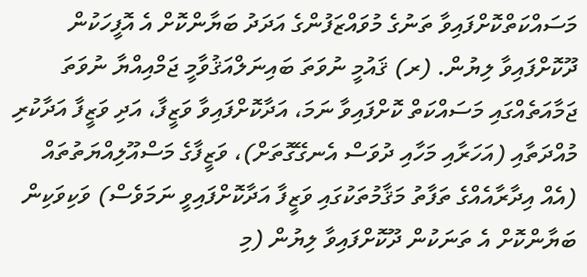މަސައްކަތްކޮށްފައިވާ ތަނުގެ މުވައްޒަފުންގެ އަދަދު ބަޔާންކޮށް އެ އޮފީހަކުން ދޫކޮށްފައިވާ ލިޔުން. (ރ) ޤައުމީ ނުވަތަ ބައިނަލްއަޤުވާމީ ޖަމްއިއްޔާ ނުވަތަ ޖަމާއަތެއްގައި މަސައްކަތް ކޮށްފައިވާ ނަމަ، އަދާކޮށްފައިވާ ވަޒީފާ، އަދި ވަޒީފާ އަދާކުރި މުއްދަތާއި (އަހަރާއި މަހާއި ދުވަސް އެނގޭގޮތަށް)، ވަޒީފާގެ މަސްއޫލިއްޔަތުތައް (އެއް އިދާރާއެއްގެ ތަފާތު މަޤާމުތަކުގައި ވަޒީފާ އަދާކޮށްފައިވީ ނަމަވެސް) ވަކިވަކިން ބަޔާންކޮށް އެ ތަނަކުން ދޫކޮށްފައިވާ ލިޔުން (މި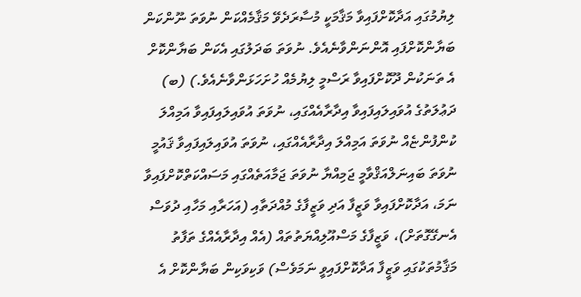ލިޔުމުގައި އަދާކޮށްފައިވާ މަޤާމަކީ މުސާރަދެވޭ މަޤާމެއްކަން ނުވަތަ ނޫންކަން ބަޔާންކޮށްފައި އޮންނަންވާނެއެވެ. ނުވަތަ ބަދަލުގައި އެކަން ބަޔާންކޮށް އެ ތަނަކުން ދޫކޮށްފައިވާ ރަސްމީ ލިޔުމެއް ހުށަހަޅަންވާނެއެވެ.) (ބ) ދަޢުލަތުގެ އުވައިލައިފައިވާ އިދާރާއެއްގައި، ނުވަތަ އުވައިލައިފައިވާ އަމިއްލަ ކުންފުންޏެއް ނުވަތަ އަމިއްލަ އިދާރާއެއްގައި، ނުވަތަ އުވައިލައިފައިވާ ޤައުމީ ނުވަތަ ބައިނަލްއަޤްވާމީ ޖަމިއްޔާ ނުވަތަ ޖަމާއަތެއްގައި މަސައްކަތްކޮށްފައިވާ ނަމަ، އަދާކޮށްފައިވާ ވަޒީފާ އަދި ވަޒީފާގެ މުއްދަތާއި (އަހަރާއި މަހާއި ދުވަސް އެނގޭގޮތަށް)، ވަޒީފާގެ މަސްއޫލިއްޔަތުތައް (އެއް އިދާރާއެއްގެ ތަފާތު މަޤާމުތަކުގައި ވަޒީފާ އަދާކޮށްފައިވީ ނަމަވެސް) ވަކިވަކިން ބަޔާންކޮށް އެ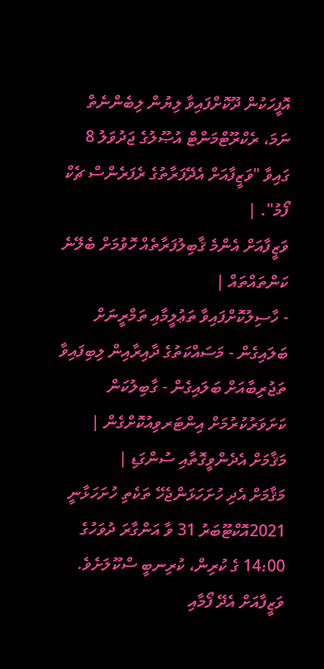އޮފީހަކުން ދޫކޮށްފައިވާ ލިޔުން ލިބެންނެތް ނަމަ، ރެކްރޫޓްމަންޓް އުޞޫލުގެ ޖަދުވަލު 8 ގައިވާ "ވަޒީފާއަށް އެދޭފަރާތުގެ ރެފަރެންސް ޗެކް ފޯމު". |
ވަޒީފާއަށް އެންމެ ޤާބިލުފަރާތެއް ހޮވުމަށް ބެލޭނެ ކަންތައްތައް |
- ހާސިލުކޮށްފައިވާ ތަޢުލީމާއި ތަމްރީނަށް ބަލައިގެން - މަސައްކަތުގެ ދާއިރާއިން ލިބިފައިވާ ތަޖުރިބާއަށް ބަލައިގެން - ގާބިލުކަން ކަށަވަރުކުރުމަށް އިންޓަރވިއުކޮށްގެން |
މަޤާމަށް އެދެންވީގޮތާއި ސުންގަޑި |
މަޤާމަށް އެދި ހުށަހަޅަންޖެހޭ ތަކެތި ހުށަހަޅާނީ 2021އޮކްޓޫބަރު 31 ވާ އަންގާރަ ދުވަހުގެ 14:00 ގެ ކުރިން، ކުރިނބީ ސްކޫލަށެވެ. ވަޒީފާއަށް އެދޭ ފޯމާއި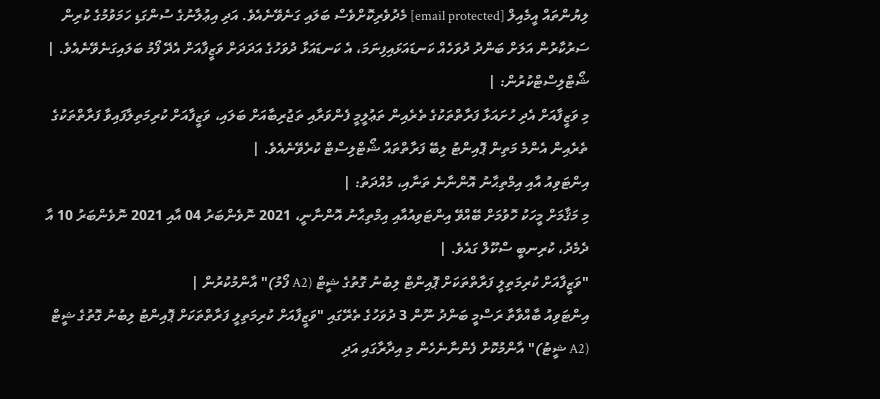ލިޔުންތައް އީމެއިލް [email protected] މެދުވެރިކޮށްވެސް ބަލައި ގަނެވޭނެއެވެ. އަދި އިޢުލާނުގެ ސުންގަޑި ހަމަވުމުގެ ކުރިން ސަރުކާރުން އަލަށް ބަންދު ދުވަހެއް ކަނޑައަޅައިފިނަމަ، އެ ކަނޑައަޅާ ދުވަހުގެ އަދަދަށް ވަޒީފާއަށް އެދޭ ފޯމު ބަލައިގަނެވޭނެއެވެ. |
ޝޯޓްލިސްޓްކުރުން: |
މި ވަޒީފާއަށް އެދި ހުށައަޅާ ފަރާތްތަކުގެ ތެރެއިން ތަޢުލީމީ ފެންވަރާއި ތަޖުރިބާއަށް ބަލައި، ވަޒީފާއަށް ކުރިމަތިލާފައިވާ ފަރާތްތަކުގެ ތެރެއިން އެންމެ މަތިން ޕޮއިންޓު ލިބޭ ފަރާތްތައް ޝޯޓްލިސްޓް ކުރެވޭނެއެވެ. |
އިންޓަވިއު އާއި އިމްތިޙާނު އޮންނާނެ ތަނާއި، މުއްދަތު: |
މި މަޤާމަށް މީހަކު ހޮވުމަށް ބޭއްވޭ އިންޓަވިއުއާއި އިމްތިޙާނު އޮންނާނީ، 2021 ނޮވެންބަރު 04 އާއި 2021 ނޮވެންބަރު 10 އާ ދެމެދު، ކުރިނބީ ސްކޫލް ގައެވެ. |
"ވަޒީފާއަށް ކުރިމަތިލީ ފަރާތްތަކަށް ޕޮއިންޓް ލިބުނު ގޮތުގެ ޝީޓް (A2 ފޯމު)" އާންމުކުރުން |
އިންޓަވިއު ބާއްވާތާ ރަސްމީ ބަންދު ނޫން 3 ދުވަހުގެ ތެރޭގައި "ވަޒީފާއަށް ކުރިމަތިލީ ފަރާތްތަކަށް ޕޮއިންޓު ލިބުނު ގޮތުގެ ޝީޓް (A2 ޝީޓު)" އާންމުކޮށް ފެންނާނެހެން މި އިދާރާގައި އަދި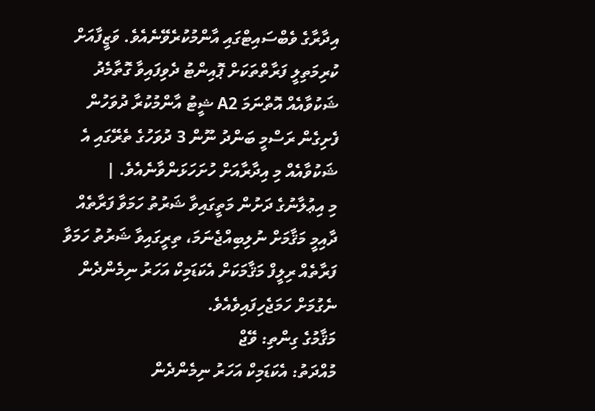އިދާރާގެ ވެބްސައިޓްގައި އާންމުކުރެވޭނެއެވެ. ވަޒީފާއަށް ކުރިމަތިލީ ފަރާތްތަކަށް ޕޮއިންޓު ދެވިފައިވާ ގޮތާމެދު ޝަކުވާއެއް އޮތްނަމަ A2 ޝީޓު އާންމުކުރާ ދުވަހުން ފެށިގެން ރަސްމީ ބަންދު ނޫން 3 ދުވަހުގެ ތެރޭގައި އެ ޝަކުވާއެއް މި އިދާރާއަށް ހުށަހަޅަންވާނެއެވެ. |
މި އިޢުލާނުގެ ދަށުން މަތީގައިވާ ޝަރުތު ހަމަވާ ފަރާތެއް ދާއިމީ މަޤާމަށް ނުލިބިއްޖެނަމަ، ތިރީގައިވާ ޝަރުތު ހަމަވާ ފަރާތެއް ރިލީފް މަޤާމަކަށް އެކަޑަމިކް އަހަރު ނިމެންދެން ނެގުމަށް ހަމަޖެހިފައިވެއެވެ.
މަޤާމުގެ ގިންތި: ވޭޖް
މުއްދަތު: އެކަޑަމިކް އަހަރު ނިމެންދެން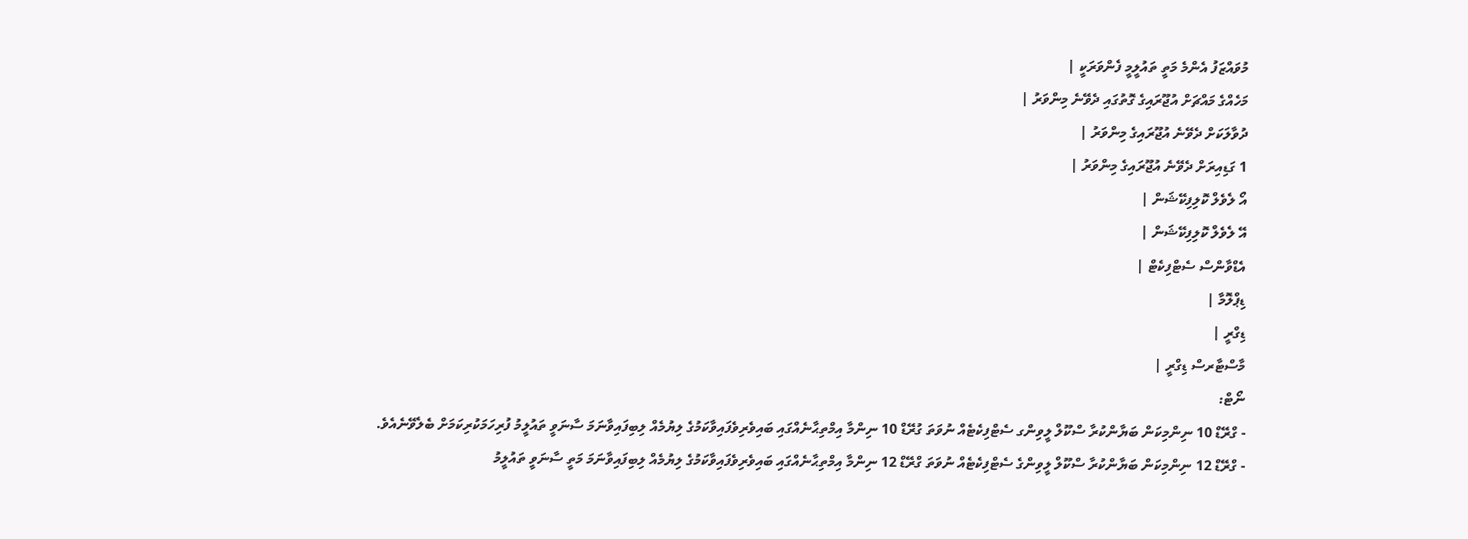މުވައްޒަފު އެންމެ މަތީ ތައުލީމީ ފެންވަރަކީ |
މަހެއްގެ މައްޗަށް އުޖޫރައިގެ ގޮތުގައި ދެވޭނެ މިންވަރު |
ދުވާލަކަށް ދެވޭނެ އުޖޫރައިގެ މިންވަރު |
1 ގަޑިއިރަށް ދެވޭނެ އުޖޫރައިގެ މިންވަރު |
އޯ ލެވެލް ކޮލިފިކޭޝަން |
އޭ ލެވެލް ކޮލިފިކޭޝަން |
އެޑްވާންސް ސެޓްފިކެޓް |
ޑިޕްލޮމާ |
ޑިގްރީ |
މާސްޓާރސް ޑިގްރީ |
ނޯޓް:
- ގްރޭޑް 10 ނިންމިކަން ބަޔާންކުރާ ސްކޫލް ލީވިންގ ސެޓްފިކެޓެއް ނުވަތަ ގުރޭޑް 10 ނިންމާ އިމްތިޙާނެއްގައި ބައިވެރިވެފައިވާކަމުގެ ލިޔުމެއް ލިބިފައިވާނަމަ ސާނަވީ ތައުލީމު ފުރިހަމަކުރިކަމަށް ބެލެވޭނެއެވެ.
- ގްރޭޑް 12 ނިންމިކަން ބަޔާންކުރާ ސްކޫލް ލީވިންގެ ސެޓްފިކެޓެއް ނުވަތަ ގްރޭޑް 12 ނިންމާ އިމްތިޙާނެއްގައި ބައިވެރިވެފައިވާކަމުގެ ލިޔުމެއް ލިބިފައިވާނަމަ މަތީ ސާނަވީ ތައުލީމު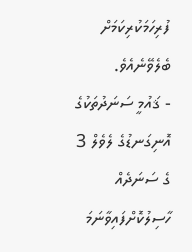ފުރިހަމަކުރިކަމަށް ބެލެވޭނެއެވެ.
- ޤައުމީ ސަނަދުތަކުގެ އޮނިގަނޑުގެ ލެވެލް 3 ގެ ސަނަދެއް ހާސިލުކޮށްފައިވާނަމަ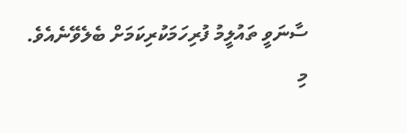ސާނަވީ ތައުލީމު ފުރިހަމަކުރިކަމަށް ބެލެވޭނެއެވެ.
މި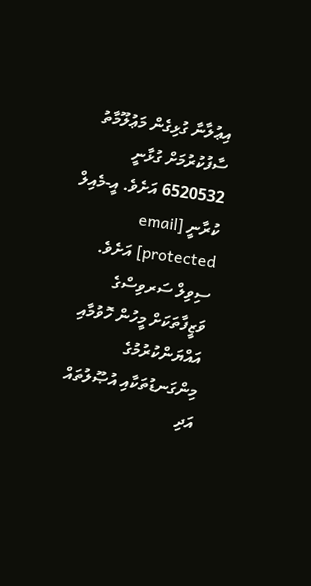އިޢުލާނާ ގުޅިގެން މަޢުލޫމާތު ސާފުކުރުމަށް ގުޅާނީ 6520532 އަށެވެ. އީ-މެއިލް ކުރާނީ [email protected] އަށެވެ.
ސިވިލް ސަރވިސްގެ ވަޒީފާތަކަށް މީހުން ހޮވުމާއި އައްޔަންކުރުމުގެ މިންގަނޑުތަކާއި އުޞޫލުތައް އަދި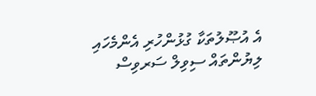އެ އުޞޫލުތަކާ ގުޅުންހުރި އެންމެހައި ލިޔުންތައް ސިވިލް ސަރވިސް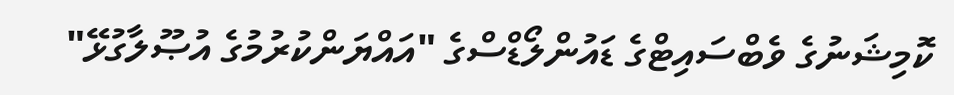ކޮމިޝަނުގެ ވެބްސައިޓްގެ ޑައުންލޯޑްސްގެ "އައްޔަންކުރުމުގެ އުޞޫލާގުޅޭ"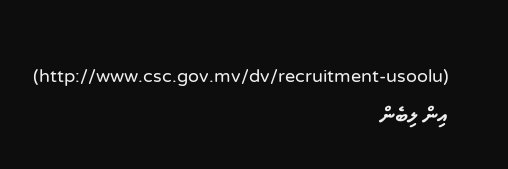(http://www.csc.gov.mv/dv/recruitment-usoolu) އިން ލިބެން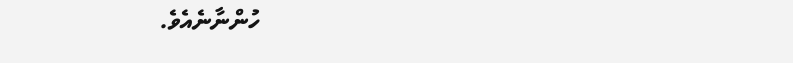ހުންނާނެއެވެ.